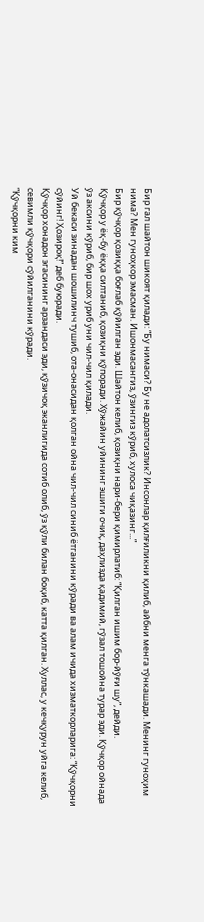Бир гал шайтон шикоят қилади: “Бу нимаси? Бу не адолатсизлик? Инсонлар қилғиликни қилиб, айбни менга тўнкашади. Менинг гуноҳим нима? Мен гуноҳкор эмасман. Ишонмасангиз, ўзингиз кўриб, хулоса чиқазинг...”
Бир қўчқор қозиққа боғлаб қўйилган эди. Шайтон келиб, қозиқни нари-бери қимирлатиб: “Қилган ишим бор-йўғи шу”, дейди.
Қўчқор у ёқ-бу ёққа силтаниб, қозиқни қўпоради. Хўжайин уйининг эшиги очиқ, даҳлизда қадимий, гўзал тошойна турар эди. Қўчқор ойнада ўз аксини кўриб, бир шох уриб уни чил-чил қилади.
Уй бекаси зинадан шошилинч тушиб, ота-онасидан қолган ойна чил-чил синиб ётганини кўради ва алам ичида хизматкорларига: “Қўчқорни сўйинг! Ҳозироқ!” деб буюради.
Қўчқор хонадон эгасининг арзандаси эди, қўзичоқ эканлигида сотиб олиб, ўз қўли билан боқиб, катта қилган. Хуллас, у кечқурун уйга келиб, севимли қўчқори сўйилганини кўради.
“Қўчқорни ким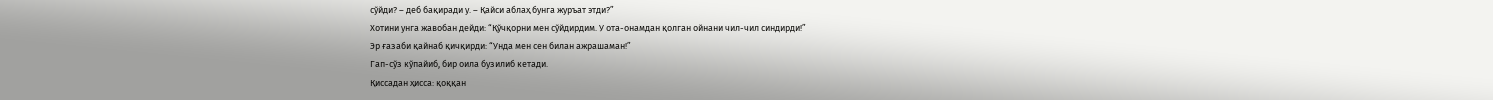сўйди? – деб бақиради у. – Қайси аблаҳ бунга журъат этди?”
Хотини унга жавобан дейди: “Қўчқорни мен сўйдирдим. У ота-онамдан қолган ойнани чил-чил синдирди!”
Эр ғазаби қайнаб қичқирди: “Унда мен сен билан ажрашаман!”
Гап-сўз кўпайиб, бир оила бузилиб кетади.
Қиссадан ҳисса: қоққан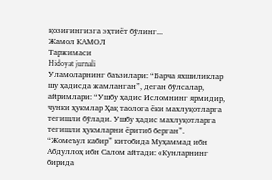қозиғингизга эҳтиёт бўлинг...
Жамол КАМОЛ
Таржимаси
Hidoyat jurnali
Уламоларнинг баъзилари: “Барча яхшиликлар шу ҳадисда жамланган”, деган бўлсалар, айримлари: “Ушбу ҳадис Исломнинг ярмидир, чунки ҳукмлар Ҳақ таолога ёки махлуқотларга тегишли бўлади. Ушбу ҳадис махлуқотларга тегишли ҳукмларни ёритиб берган”.
“Жомеъул кабир” китобида Муҳаммад ибн Абдуллоҳ ибн Салом айтади: «Кунларнинг бирида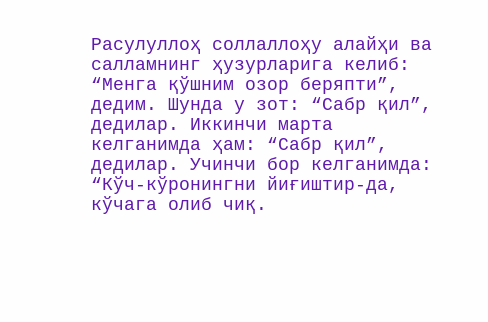Расулуллоҳ соллаллоҳу алайҳи ва салламнинг ҳузурларига келиб: “Менга қўшним озор беряпти”, дедим. Шунда у зот: “Сабр қил”, дедилар. Иккинчи марта келганимда ҳам: “Сабр қил”, дедилар. Учинчи бор келганимда: “Кўч-кўронингни йиғиштир-да, кўчага олиб чиқ.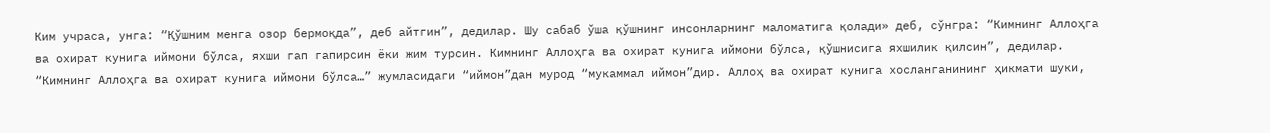Ким учраса, унга: “Қўшним менга озор бермоқда”, деб айтгин”, дедилар. Шу сабаб ўша қўшнинг инсонларнинг маломатига қолади» деб, сўнгра: “Кимнинг Аллоҳга ва охират кунига иймони бўлса, яхши гап гапирсин ёки жим турсин. Кимнинг Аллоҳга ва охират кунига иймони бўлса, қўшнисига яхшилик қилсин”, дедилар.
“Кимнинг Аллоҳга ва охират кунига иймони бўлса…” жумласидаги “иймон”дан мурод “мукаммал иймон”дир. Аллоҳ ва охират кунига хосланганининг ҳикмати шуки,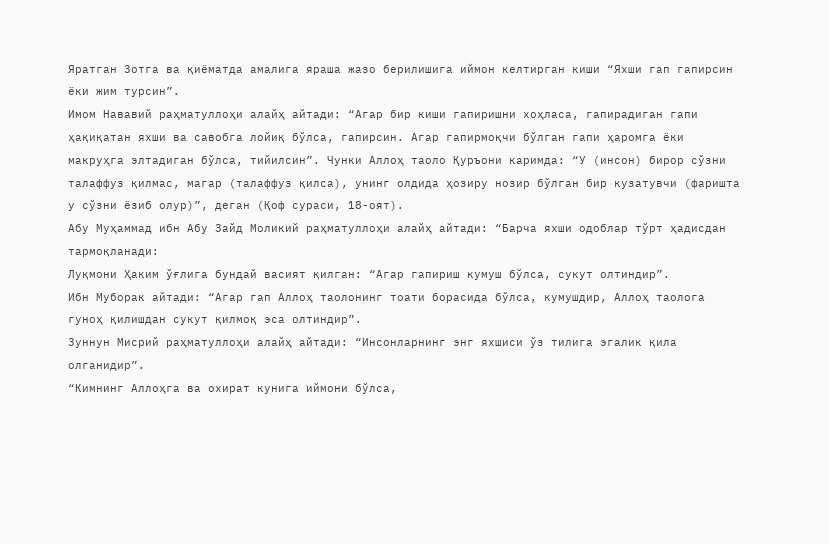Яратган Зотга ва қиёматда амалига яраша жазо берилишига иймон келтирган киши “Яхши гап гапирсин ёки жим турсин”.
Имом Нававий раҳматуллоҳи алайҳ айтади: “Агар бир киши гапиришни хоҳласа, гапирадиган гапи ҳақиқатан яхши ва савобга лойиқ бўлса, гапирсин. Агар гапирмоқчи бўлган гапи ҳаромга ёки макруҳга элтадиган бўлса, тийилсин”. Чунки Аллоҳ таоло Қуръони каримда: “У (инсон) бирор сўзни талаффуз қилмас, магар (талаффуз қилса), унинг олдида ҳозиру нозир бўлган бир кузатувчи (фаришта у сўзни ёзиб олур)”, деган (Қоф сураси, 18-оят).
Абу Муҳаммад ибн Абу Зайд Моликий раҳматуллоҳи алайҳ айтади: “Барча яхши одоблар тўрт ҳадисдан тармоқланади:
Луқмони Ҳаким ўғлига бундай васият қилган: “Агар гапириш кумуш бўлса, сукут олтиндир”.
Ибн Муборак айтади: “Агар гап Аллоҳ таолонинг тоати борасида бўлса, кумушдир, Аллоҳ таолога гуноҳ қилишдан сукут қилмоқ эса олтиндир”.
Зуннун Мисрий раҳматуллоҳи алайҳ айтади: “Инсонларнинг энг яхшиси ўз тилига эгалик қила олганидир”.
“Кимнинг Аллоҳга ва охират кунига иймони бўлса,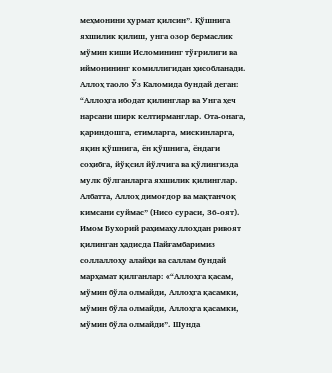меҳмонини ҳурмат қилсин”. Қўшнига яхшилик қилиш, унга озор бермаслик мўмин киши Исломининг тўғрилиги ва иймонининг комиллигидан ҳисобланади. Аллоҳ таоло Ўз Каломида бундай деган: “Аллоҳга ибодат қилинглар ва Унга ҳеч нарсани ширк келтирманглар. Ота-онага, қариндошга, етимларга, мискинларга, яқин қўшнига, ён қўшнига, ёндаги соҳибга, йўқсил йўлчига ва қўлингизда мулк бўлганларга яхшилик қилинглар. Албатта, Аллоҳ димоғдор ва мақтанчоқ кимсани суймас” (Нисо сураси, 36-оят).
Имом Бухорий раҳимаҳуллоҳдан ривоят қилинган ҳадисда Пайғамбаримиз соллаллоҳу алайҳи ва саллам бундай марҳамат қилганлар: «“Аллоҳга қасам, мўмин бўла олмайди, Аллоҳга қасамки, мўмин бўла олмайди, Аллоҳга қасамки, мўмин бўла олмайди”. Шунда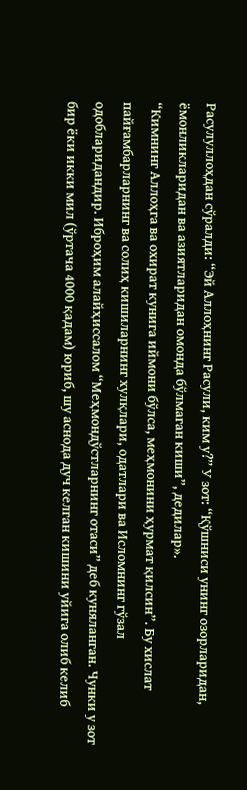Расулуллоҳдан сўралди: “Эй Аллоҳнинг Расули, ким у?” У зот: “Қўшниси унинг озорларидан, ёмонликларидан ва азиятларидан омонда бўлмаган киши”, дедилар».
“Кимнинг Аллоҳга ва охират кунига иймони бўлса, меҳмонини ҳурмат қилсин”. Бу хислат пайғамбарларнинг ва солиҳ кишиларнинг хулқлари, одатлари ва Исломнинг гўзал одобларидандир. Иброҳим алайҳиссалом “Меҳмондўстларнинг отаси” деб куняланган. Чунки у зот бир ёки икки мил (ўртача 4000 қадам) юриб, шу аснода дуч келган кишини уйига олиб келиб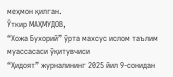меҳмон қилган.
Ўткир МАҲМУДОВ,
“Хожа Бухорий” ўрта махсус ислом таълим муассасаси ўқитувчиси
“Ҳидоят” журналининг 2025 йил 9-сонидан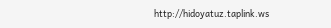http://hidoyatuz.taplink.ws